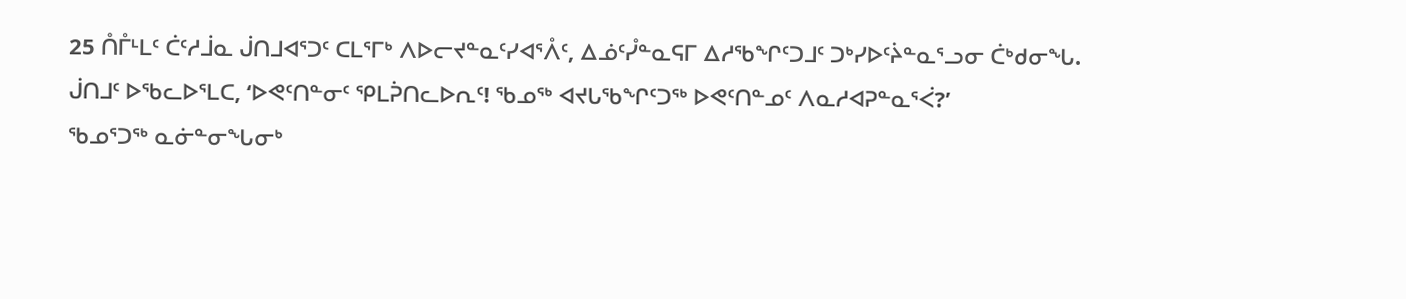25 ᑍᒤᒻᒪᑦ ᑖᑦᓱᒨᓇ ᒎᑎᒧᐊᕐᑐᑦ ᑕᒪᕐᒥᒃ ᐱᐅᓕᔪᓐᓇᑦᓯᐊᕐᐰᑦ, ᐃᓅᑦᓮᓐᓇᕋᒥ ᐃᓱᖃᖏᑦᑐᒧᑦ ᑐᒃᓯᐅᑦᔩᓐᓇᕐᓗᓂ ᑖᒃᑯᓂᖓ.
ᒎᑎᒧᑦ ᐅᖃᓚᐅᕐᒪᑕ, ‘ᐅᕙᑦᑎᓐᓂᑦ ᕿᒪᕉᑎᓚᐅᕆᑦ! ᖃᓄᖅ ᐊᔪᒐᖃᖏᑦᑐᖅ ᐅᕙᑦᑎᓐᓄᑦ ᐱᓇᓱᐊᕈᓐᓇᕐᐹ?’
ᖃᓄᕐᑐᖅ ᓇᓃᓐᓂᖓᓂᒃ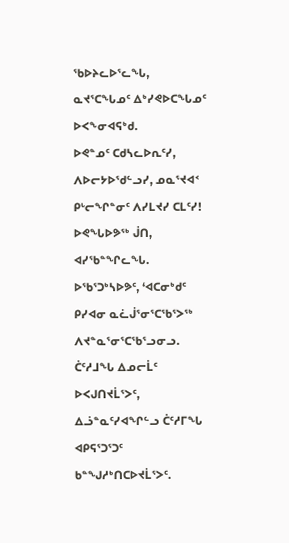ᖃᐅᔨᓚᐅᕐᓚᖓ, ᓇᔪᕐᑕᖓᓄᑦ ᐃᒃᓯᕙᐅᑕᖓᓄᑦ ᐅᐸᖕᓂᐊᕋᒃᑯ.
ᐅᕙᓐᓄᑦ ᑕᑯᓴᓚᐅᕆᑦᓯ, ᐱᐅᓕᔭᐅᖁᓪᓗᓯ, ᓄᓇᕐᔪᐊᑉ ᑭᒡᓕᖏᓐᓂᑦ ᐱᓯᒪᔪᓯ ᑕᒪᑦᓯ! ᐅᕙᖓᐅᕗᖅ ᒎᑎ, ᐊᓯᖃᓐᖏᓚᖓ.
ᐅᖃᕐᑐᒃᓴᐅᕗᑦ, ‘ᐊᑕᓂᒃᑯᑦ ᑭᓯᐊᓂ ᓇᓛᒎᕐᓂᕐᑕᖃᕐᐳᖅ ᐱᔪᓐᓇᕐᓂᕐᑕᖃᕐᓗᓂᓗ. ᑖᑦᓱᒧᖓ ᐃᓄᓕᒫᑦ ᐅᐸᒍᑎᔪᒫᕐᐳᑦ, ᐃᓘᓐᓇᑦᓯᐊᖏᓪᓗ ᑖᑦᓱᒥᖓ ᐊᑭᕋᕐᑐᕐᑐᑦ ᑲᓐᖑᓱᒃᑎᑕᐅᔪᒫᕐᐳᑦ.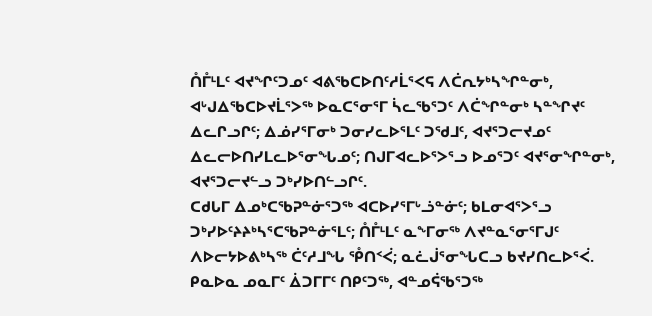ᑍᒤᒻᒪᑦ ᐊᔪᖏᑦᑐᓄᑦ ᐊᕕᖃᑕᐅᑎᑦᓱᒫᕐᐸᕋ ᐱᑖᕆᔭᒃᓴᖏᓐᓂᒃ, ᐊᒡᒍᐃᖃᑕᐅᔪᒫᕐᐳᖅ ᐅᓇᑕᕐᓂᕐᒥ ᓵᓚᖃᕐᑐᑦ ᐱᑖᖏᓐᓂᒃ ᓴᓐᖏᔪᑦ ᐃᓚᒋᓗᒋᑦ; ᐃᓅᓯᕐᒥᓂᒃ ᑐᓂᓯᓚᐅᕐᒪᑦ ᑐᖁᒧᑦ, ᐊᔪᕐᑐᓕᔪᓄᑦ ᐃᓚᓕᐅᑎᓯᒪᓚᐅᕐᓂᖓᓄᑦ; ᑎᒍᒥᐊᓚᐅᕐᐳᕐᓗ ᐅᓄᕐᑐᑦ ᐊᔪᕐᓂᖏᓐᓂᒃ, ᐊᔪᕐᑐᓕᔪᓪᓗ ᑐᒃᓯᐅᑎᓪᓗᒋᑦ.
ᑕᑯᒐᒥ ᐃᓄᒃᑕᖃᕈᓐᓃᕐᑐᖅ ᐊᑕᐅᓯᕐᒥᒡᓘᓐᓃᑦ; ᑲᒪᓂᐊᕐᐳᕐᓗ ᑐᒃᓯᐅᑦᔨᔨᒃᓴᕐᑕᖃᕈᓐᓃᕐᒪᑦ; ᑍᒤᒻᒪᑦ ᓇᖕᒥᓂᖅ ᐱᔪᓐᓇᕐᓂᕐᒥᒍᑦ ᐱᐅᓕᔭᐅᕕᒃᓴᖅ ᑖᑦᓱᒧᖓ ᕾᑎᑉᐹ; ᓇᓛᒎᕐᓂᖓᑕᓗ ᑲᔪᓯᑎᓚᐅᕐᐹ.
ᑭᓇᐅᓇ ᓄᓇᒥᑦ ᐄᑐᒥᒥᑦ ᑎᑭᑦᑐᖅ, ᐊᓐᓄᕌᖃᕐᑐᖅ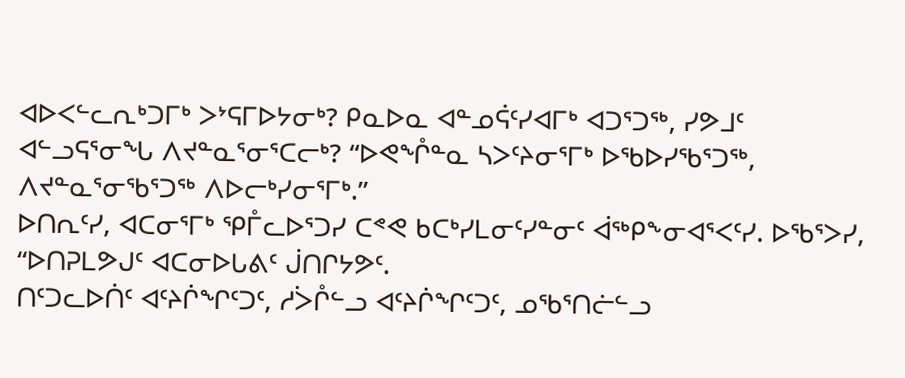ᐊᐅᐸᓪᓚᕆᒃᑐᒥᒃ ᐳᔾᕋᒥᐅᔭᓂᒃ? ᑭᓇᐅᓇ ᐊᓐᓄᕌᑦᓯᐊᒥᒃ ᐊᑐᕐᑐᖅ, ᓯᕗᒧᑦ ᐊᓪᓗᕋᕐᓂᖓ ᐱᔪᓐᓇᕐᓂᕐᑕᓕᒃ? “ᐅᕙᖎᓐᓇ ᓴᐳᑦᔨᓂᕐᒥᒃ ᐅᖃᐅᓯᖃᕐᑐᖅ, ᐱᔪᓐᓇᕐᓂᖃᕐᑐᖅ ᐱᐅᓕᒃᓯᓂᕐᒥᒃ.”
ᐅᑎᕆᑦᓯ, ᐊᑕᓂᕐᒥᒃ ᕿᒤᓚᐅᕐᑐᓯ ᑕᕝᕙ ᑲᑕᒃᓯᒪᓂᑦᓯᓐᓂᑦ ᐋᖅᑭᖕᓂᐊᕐᐸᑦᓯ. ᐅᖃᕐᐳᓯ, “ᐅᑎᕈᒪᕗᒍᑦ ᐊᑕᓂᐅᒐᕕᑦ ᒎᑎᒋᔭᕗᑦ.
ᑎᑦᑐᓚᐅᑏᑦ ᐊᑦᔨᒌᖏᑦᑐᑦ, ᓱᐴᒊᓪᓗ ᐊᑦᔨᒌᖏᑦᑐᑦ, ᓄᖃᕐᑎᓖᓪᓗ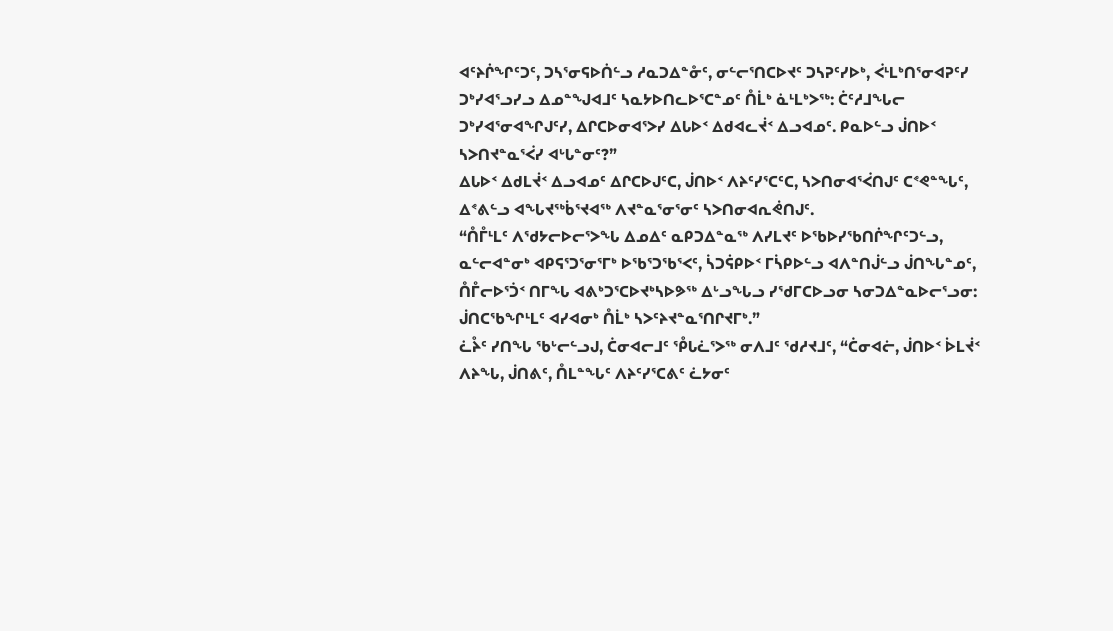ᐊᑦᔨᒌᖏᑦᑐᑦ, ᑐᓴᕐᓂᕋᐅᑏᓪᓗ ᓱᓇᑐᐃᓐᓁᑦ, ᓂᓪᓕᕐᑎᑕᐅᔪᑦ ᑐᓴᕈᑦᓯᐅᒃ, ᐹᒻᒪᒃᑎᕐᓂᐊᕈᑦᓯ ᑐᒃᓯᐊᕐᓗᓯᓗ ᐃᓄᓐᖑᐊᒧᑦ ᓴᓇᔭᐅᑎᓚᐅᕐᑕᓐᓄᑦ ᑍᒫᒃ ᓈᒻᒪᒃᐳᖅ: ᑖᑦᓱᒧᖓᓕ ᑐᒃᓯᐊᕐᓂᐊᖏᒍᑦᓯ, ᐃᒋᑕᐅᓂᐊᕐᐳᓯ ᐃᒐᐅᑉ ᐃᑯᐊᓚᔫᑉ ᐃᓗᐊᓄᑦ. ᑭᓇᐅᓪᓗ ᒎᑎᐅᑉ ᓴᐳᑎᔪᓐᓇᕐᐹᓯ ᐊᒡᒐᓐᓂᑦ?”
ᐃᒐᐅᑉ ᐃᑯᒪᔫᑉ ᐃᓗᐊᓄᑦ ᐃᒋᑕᐅᒍᑦᑕ, ᒎᑎᐅᑉ ᐱᔨᑦᓯᕐᑕᑦᑕ, ᓴᐳᑎᓂᐊᕐᐹᑎᒍᑦ ᑕᕝᕙᓐᖓᑦ, ᐃᕝᕕᓪᓗ ᐊᖓᔪᖅᑳᕐᔪᐊᖅ ᐱᔪᓐᓇᕐᓂᕐᓂᑦ ᓴᐳᑎᓂᐊᕆᕚᑎᒍᑦ.
“ᑍᒤᒻᒪᑦ ᐱᖁᔭᓕᐅᓕᕐᐳᖓ ᐃᓄᐃᑦ ᓇᑭᑐᐃᓐᓇᖅ ᐱᓯᒪᔪᑦ ᐅᖃᐅᓯᖃᑎᒌᖏᑦᑐᓪᓗ, ᓇᓪᓕᐊᓐᓂᒃ ᐊᑭᕋᕐᑐᕐᓂᕐᒥᒃ ᐅᖃᕐᑐᖃᕐᐸᑦ, ᓵᑐᕌᑭᐅᑉ ᒥᓵᑭᐅᓪᓗ ᐊᐱᓐᑎᒎᓪᓗ ᒎᑎᖓᓐᓄᑦ, ᑍᒤᓕᐅᕐᑑᑉ ᑎᒥᖓ ᐊᕕᒃᑐᕐᑕᐅᔪᒃᓴᐅᕗᖅ ᐃᒡᓗᖓᓗ ᓯᖁᒥᑕᐅᓗᓂ ᓴᓂᑐᐃᓐᓇᐅᓕᕐᓗᓂ: ᒎᑎᑕᖃᖏᒻᒪᑦ ᐊᓯᐊᓂᒃ ᑍᒫᒃ ᓴᐳᑦᔨᔪᓐᓇᕐᑎᒋᔪᒥᒃ.”
ᓛᔧᑦ ᓯᑎᖓ ᖃᒡᓕᓪᓗᒍ, ᑖᓂᐊᓕᒧᑦ ᕾᒐᓛᕐᐳᖅ ᓂᐱᒧᑦ ᖁᓱᔪᒧᑦ, “ᑖᓂᐊᓖ, ᒎᑎᐅᑉ ᐆᒪᔫᑉ ᐱᔨᖓ, ᒎᑎᕕᑦ, ᑍᒪᓐᖓᑦ ᐱᔨᑦᓯᕐᑕᕕᑦ ᓛᔭᓂᑦ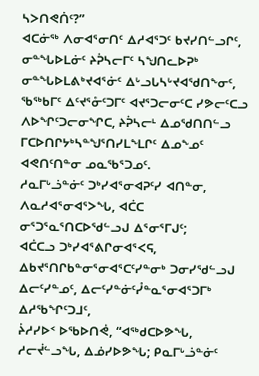ᓴᐳᑎᕙᑏᑦ?”
ᐊᑕᓃᖅ ᐱᓂᐊᕐᓂᑎᑦ ᐃᓱᐊᕐᑐᑦ ᑲᔪᓯᑎᓪᓗᒋᑦ, ᓂᓐᖓᐅᒪᓃᑦ ᔨᕉᓴᓕᒥᑦ ᓴᖑᑎᓚᐅᕈᒃ ᓂᓐᖓᐅᒪᕕᒃᔪᐊᕐᓃᑦ ᐃᒡᓗᒐᓴᒡᔪᐊᖁᑎᖕᓂᑦ, ᖃᖅᑲᒥᑦ ᐃᑦᔪᕐᓁᑦᑐᒥᑦ ᐊᔪᕐᑐᓕᓂᑦᑕ ᓯᕗᓕᑦᑕᓗ ᐱᐅᖏᑦᑐᓕᓂᖏᑕ, ᔨᕉᓴᓕᒻ ᐃᓄᖁᑎᑎᓪᓗ ᒥᑕᐅᑎᒋᔭᒃᓴᓐᖑᕐᑎᓯᒪᖕᒪᒋᑦ ᐃᓄᖕᓄᑦ ᐊᕙᑎᑦᑎᓐᓂ ᓄᓇᖃᕐᑐᓄᑦ.
ᓱᓇᒥᒡᓘᓐᓃᑦ ᑐᒃᓯᐊᕐᓂᐊᕈᑦᓯ ᐊᑎᓐᓂ, ᐱᓇᓱᐊᕐᓂᐊᕐᐳᖓ, ᐊᑖᑕ ᓂᕐᑐᕐᓇᕐᑎᑕᐅᖁᓪᓗᒍ ᐃᕐᓂᕐᒥᒍᑦ;
ᐊᑖᑕᓗ ᑐᒃᓯᐊᕐᕕᒋᓂᐊᕐᐸᕋ, ᐃᑲᔪᕐᑎᒋᑲᓐᓂᕐᓂᐊᕐᑕᑦᓯᓐᓂᒃ ᑐᓂᓯᖁᓪᓗᒍ ᐃᓕᑦᓯᓐᓄᑦ, ᐃᓕᑦᓯᓐᓃᑦᓮᓐᓇᕐᓂᐊᕐᑐᒥᒃ ᐃᓱᖃᖏᑦᑐᒧᑦ,
ᔩᓱᓯᐅᑉ ᐅᖃᐅᑎᕚ, “ᐊᖅᑯᑕᐅᕗᖓ, ᓱᓕᔫᓪᓗᖓ, ᐃᓅᓯᐅᕗᖓ; ᑭᓇᒥᒡᓘᓐᓃᑦ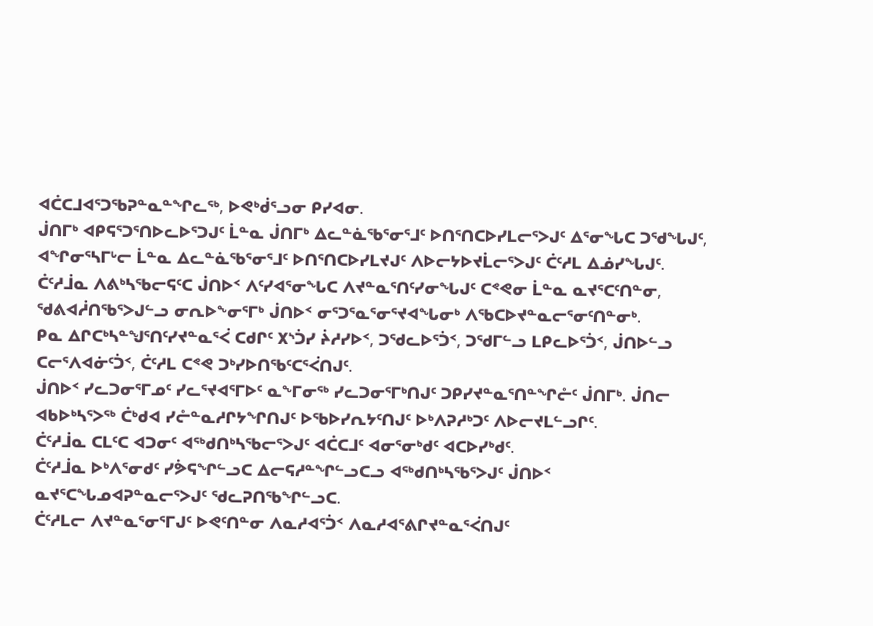ᐊᑖᑕᒧᐊᕐᑐᖃᕈᓐᓇᓐᖏᓚᖅ, ᐅᕙᒃᑰᕐᓗᓂ ᑭᓯᐊᓂ.
ᒎᑎᒥᒃ ᐊᑭᕋᕐᑐᕐᑎᐅᓚᐅᕐᑐᒍᑦ ᒫᓐᓇ ᒎᑎᒥᒃ ᐃᓚᓐᓈᖃᕐᓂᕐᒧᑦ ᐅᑎᕐᑎᑕᐅᓯᒪᓕᕐᐳᒍᑦ ᐃᕐᓂᖓᑕ ᑐᖁᖓᒍᑦ, ᐊᖏᓂᕐᓴᒥᒡᓕ ᒫᓐᓇ ᐃᓚᓐᓈᖃᕐᓂᕐᒧᑦ ᐅᑎᕐᑎᑕᐅᓯᒪᔪᒍᑦ ᐱᐅᓕᔭᐅᔪᒫᓕᕐᐳᒍᑦ ᑖᑦᓱᒪ ᐃᓅᓯᖓᒍᑦ.
ᑖᑦᓱᒨᓇ ᐱᕕᒃᓴᖃᓕᕋᑦᑕ ᒎᑎᐅᑉ ᐱᑦᓯᐊᕐᓂᖓᑕ ᐱᔪᓐᓇᕐᑎᑦᓯᓂᖓᒍᑦ ᑕᕝᕙᓂ ᒫᓐᓇ ᓇᔪᕐᑕᑦᑎᓐᓂ, ᖁᕕᐊᓲᑎᖃᕐᐳᒍᓪᓗ ᓂᕆᐅᖕᓂᕐᒥᒃ ᒎᑎᐅᑉ ᓂᕐᑐᕐᓇᕐᓂᕐᔪᐊᖓᓂᒃ ᐱᖃᑕᐅᔪᓐᓇᓕᕐᓂᑦᑎᓐᓂᒃ.
ᑭᓇ ᐃᒋᑕᒃᓴᓐᖑᕐᑎᑦᓯᔪᓐᓇᕐᐹ ᑕᑯᒋᑦ ᙭ᔅᑑᓯ ᔩᓱᓯᐅᑉ, ᑐᖁᓚᐅᕐᑑᑉ, ᑐᖁᒥᓪᓗ ᒪᑭᓚᐅᕐᑑᑉ, ᒎᑎᐅᓪᓗ ᑕᓕᕐᐱᐊᓃᑦᑑᑉ, ᑖᑦᓱᒪ ᑕᕝᕙ ᑐᒃᓯᐅᑎᖃᑦᑕᕐᐹᑎᒍᑦ.
ᒎᑎᐅᑉ ᓯᓚᑐᓂᕐᒥᓄᑦ ᓯᓚᕐᔪᐊᕐᒥᐅᑦ ᓇᖕᒥᓂᖅ ᓯᓚᑐᓂᕐᒥᒃᑎᒍᑦ ᑐᑭᓯᔪᓐᓇᕐᑎᓐᖏᓔᑦ ᒎᑎᒥᒃ. ᒎᑎᓕ ᐊᑲᐅᒃᓴᕐᐳᖅ ᑖᒃᑯᐊ ᓯᓔᓐᓇᓱᒋᔭᖏᑎᒍᑦ ᐅᖃᐅᓯᕆᔭᑦᑎᒍᑦ ᐅᒃᐱᕈᓱᒃᑐᑦ ᐱᐅᓕᔪᒪᓪᓗᒋᑦ.
ᑖᑦᓱᒨᓇ ᑕᒪᑦᑕ ᐊᑐᓂᑦ ᐊᖅᑯᑎᒃᓴᖃᓕᕐᐳᒍᑦ ᐊᑖᑕᒧᑦ ᐊᓂᕐᓂᒃᑯᑦ ᐊᑕᐅᓯᒃᑯᑦ.
ᑖᑦᓱᒨᓇ ᐅᒃᐱᕐᓂᑯᑦ ᓯᕘᕋᖏᓪᓗᑕ ᐃᓕᕋᓱᓐᖏᓪᓗᑕᓗ ᐊᖅᑯᑎᒃᓴᖃᕐᐳᒍᑦ ᒎᑎᐅᑉ ᓇᔪᕐᑕᖓᓄᐊᕈᓐᓇᓕᕐᐳᒍᑦ ᖁᓚᕈᑎᖃᖏᓪᓗᑕ.
ᑖᑦᓱᒪᓕ ᐱᔪᓐᓇᕐᓂᕐᒥᒍᑦ ᐅᕙᑦᑎᓐᓂ ᐱᓇᓱᐊᕐᑑᑉ ᐱᓇᓱᐊᕐᕕᒋᔪᓐᓇᕐᐹᑎᒍᑦ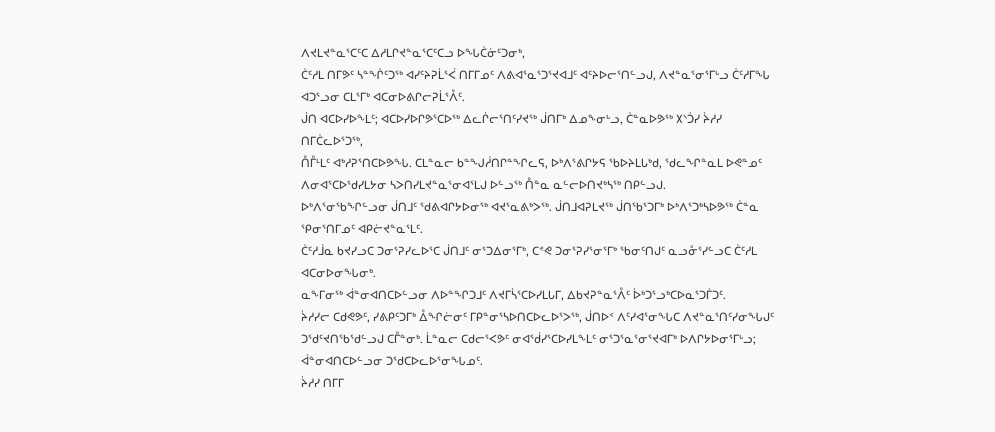ᐱᔪᒪᔪᓐᓇᕐᑕᑦᑕ ᐃᓱᒪᒋᔪᓐᓇᕐᑕᑦᑕᓗ ᐅᖓᑖᓃᑦᑐᓂᒃ,
ᑖᑦᓱᒪ ᑎᒥᕗᑦ ᓴᓐᖐᑦᑐᖅ ᐊᓯᑦᔨᕈᒫᕐᐹ ᑎᒥᒥᓄᑦ ᐱᕕᐊᕐᓇᕐᑐᕐᔪᐊᒧᑦ ᐊᑦᔨᐅᓕᕐᑎᓪᓗᒍ, ᐱᔪᓐᓇᕐᓂᕐᒥᒡᓗ ᑖᑦᓱᒥᖓ ᐊᑐᕐᓗᓂ ᑕᒪᕐᒥᒃ ᐊᑕᓂᐅᕕᒋᓕᕈᒫᕐᐰᑦ.
ᒎᑎ ᐊᑕᐅᓯᐅᖕᒪᑦ; ᐊᑕᐅᓯᐅᒋᕗᕐᑕᐅᖅ ᐃᓚᒌᓕᕐᑎᑦᓯᔪᖅ ᒎᑎᒥᒃ ᐃᓄᖕᓂᒡᓗ, ᑖᓐᓇᐅᕗᖅ ᙭ᔅᑑᓯ ᔩᓱᓯ ᑎᒥᑖᓚᐅᕐᑐᖅ,
ᑍᒤᒻᒪᑦ ᐊᒃᓱᕈᕐᑎᑕᐅᕗᖓ. ᑕᒪᓐᓇᓕ ᑲᓐᖑᓲᑎᒋᓐᖏᓚᕋ, ᐅᒃᐱᕐᕕᒋᔭᕋ ᖃᐅᔨᒪᒐᒃᑯ, ᖁᓚᖏᓐᓇᒪ ᐅᕙᓐᓄᑦ ᐱᓂᐊᕐᑕᐅᖁᓯᒪᔭᓂ ᓴᐳᑎᓯᒪᔪᓐᓇᕐᓂᐊᕐᒪᒍ ᐅᓪᓗᖅ ᑍᓐᓇ ᓇᓪᓕᐅᑎᔪᒃᓴᖅ ᑎᑭᓪᓗᒍ.
ᐅᒃᐱᕐᓂᖃᖏᓪᓗᓂ ᒎᑎᒧᑦ ᖁᕕᐊᒋᔭᐅᓂᖅ ᐊᔪᕐᓇᕕᒃᐳᖅ. ᒎᑎᒧᐊᕈᒪᔪᖅ ᒎᑎᖃᕐᑐᒥᒃ ᐅᒃᐱᕐᑐᒃᓴᐅᕗᖅ ᑖᓐᓇ ᕿᓂᕐᑎᒥᓄᑦ ᐊᑭᓖᔪᓐᓇᕐᒪᑦ.
ᑖᑦᓱᒨᓇ ᑲᔪᓯᓗᑕ ᑐᓂᕐᕈᓯᓚᐅᕐᑕ ᒎᑎᒧᑦ ᓂᕐᑐᐃᓂᕐᒥᒃ, ᑕᕝᕙ ᑐᓂᕐᕈᓯᕐᓂᕐᒥᒃ ᖃᓂᑦᑎᒍᑦ ᓇᓗᓁᕐᓯᓪᓗᑕ ᑖᑦᓱᒪ ᐊᑕᓂᐅᓂᖓᓂᒃ.
ᓇᖕᒥᓂᖅ ᐋᓐᓂᐊᑎᑕᐅᓪᓗᓂ ᐱᐅᓐᖏᑐᒧᑦ ᐱᔪᒥᓵᕐᑕᐅᓯᒪᒐᒥ, ᐃᑲᔪᕈᓐᓇᕐᐰᑦ ᐆᒃᑐᕐᓗᒃᑕᐅᓇᕐᑐᒦᑐᑦ.
ᔩᓱᓯᓕ ᑕᑯᕙᕗᑦ, ᓯᕕᑭᑦᑐᒥᒃ ᐂᖏᓖᓂᑦ ᒥᑭᓐᓂᕐᓴᐅᑎᑕᐅᓚᐅᕐᐳᖅ, ᒎᑎᐅᑉ ᐱᑦᓯᐊᕐᓂᖓᑕ ᐱᔪᓐᓇᕐᑎᑦᓯᓂᖓᒍᑦ ᑐᖁᑦᔪᑎᖃᖁᓪᓗᒍ ᑕᒤᓐᓂᒃ. ᒫᓐᓇᓕ ᑕᑯᓕᕐᐸᕗᑦ ᓂᐊᖂᓯᕐᑕᐅᓯᒪᖕᒪᑦ ᓂᕐᑐᕐᓇᕐᓂᕐᔪᐊᒥᒃ ᐅᐱᒋᔭᐅᓂᕐᒥᒡᓗ; ᐋᓐᓂᐊᑎᑕᐅᓪᓗᓂ ᑐᖁᑕᐅᓚᐅᕐᓂᖓᓄᑦ.
ᔩᓱᓯ ᑎᒥᒥ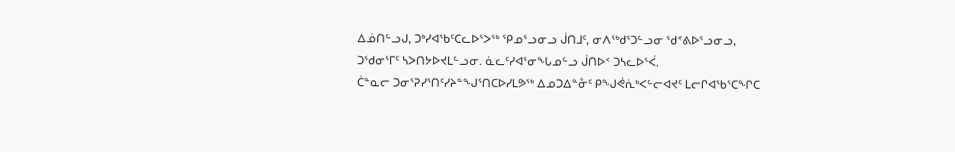ᐃᓅᑎᓪᓗᒍ, ᑐᒃᓯᐊᖃᑦᑕᓚᐅᕐᐳᖅ ᕿᓄᕐᓗᓂᓗ ᒎᑎᒧᑦ, ᓂᐱᖅᑯᕐᑐᓪᓗᓂ ᖁᕝᕕᐅᕐᓗᓂᓗ, ᑐᖁᓂᕐᒥᑦ ᓴᐳᑎᔭᐅᔪᒪᓪᓗᓂ. ᓈᓚᑦᓯᐊᕐᓂᖓᓄᓪᓗ ᒎᑎᐅᑉ ᑐᓴᓚᐅᕐᐹ.
ᑖᓐᓇᓕ ᑐᓂᕐᕈᓯᕐᑎᑦᓯᔨᓐᖑᕐᑎᑕᐅᓯᒪᕗᖅ ᐃᓄᑐᐃᓐᓁᑦ ᑭᖑᕚᕇᒃᐸᓪᓕᐊᔪᑦ ᒪᓕᒋᐊᖃᕐᑕᖏᑕ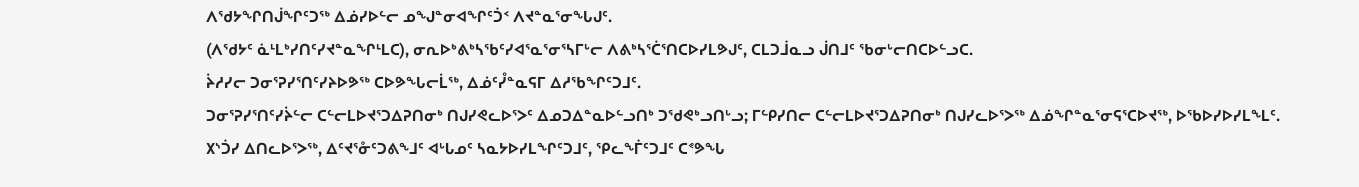ᐱᖁᔭᖏᑎᒎᖏᑦᑐᖅ ᐃᓅᓯᐅᓪᓕ ᓄᖑᓐᓂᐊᖏᑦᑑᑉ ᐱᔪᓐᓇᕐᓂᖓᒍᑦ.
(ᐱᖁᔭᑦ ᓈᒻᒪᒃᓯᑎᑦᓯᔪᓐᓇᖏᒻᒪᑕ), ᓂᕆᐅᒃᕕᒃᓴᖃᑦᓯᐊᕐᓇᕐᓂᕐᓴᒥᒡᓕ ᐱᕕᒃᓴᕐᑖᕐᑎᑕᐅᓯᒪᕗᒍᑦ, ᑕᒪᑐᒨᓇᓗ ᒎᑎᒧᑦ ᖃᓂᒡᓕᑎᑕᐅᓪᓗᑕ.
ᔩᓱᓯᓕ ᑐᓂᕐᕈᓯᕐᑎᑦᓯᔨᐅᕗᖅ ᑕᐅᕗᖓᓕᒫᖅ, ᐃᓅᑦᓮᓐᓇᕋᒥ ᐃᓱᖃᖏᑦᑐᒧᑦ.
ᑐᓂᕐᕈᓯᕐᑎᑦᓯᔩᓪᓕ ᑕᓪᓕᒪᐅᔪᕐᑐᐃᕈᑎᓂᒃ ᑎᒍᓯᕙᓚᐅᕐᐳᑦ ᐃᓄᑐᐃᓐᓇᐅᓪᓗᑎᒃ ᑐᖁᕙᒃᓗᑎᒡᓗ; ᒥᓪᑭᓯᑎᓕ ᑕᓪᓕᒪᐅᔪᕐᑐᐃᕈᑎᓂᒃ ᑎᒍᓯᓚᐅᕐᐳᖅ ᐃᓅᖏᓐᓇᕐᓂᕋᕐᑕᐅᔪᖅ, ᐅᖃᐅᓯᐅᓯᒪᖕᒪᑦ.
᙭ᔅᑑᓯ ᐃᑎᓚᐅᕐᐳᖅ, ᐃᑦᔪᕐᓁᑦᑐᕕᖕᒧᑦ ᐊᒡᒐᓄᑦ ᓴᓇᔭᐅᓯᒪᖏᑦᑐᒧᑦ, ᕿᓚᖕᒦᑦᑐᒧᑦ ᑕᕝᕗᖓ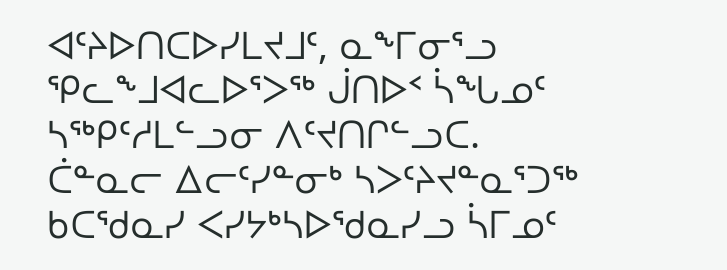ᐊᑦᔨᐅᑎᑕᐅᓯᒪᔪᒧᑦ, ᓇᖕᒥᓂᕐᓗ ᕿᓚᖕᒧᐊᓚᐅᕐᐳᖅ ᒎᑎᐅᑉ ᓵᖓᓄᑦ ᓴᖅᑭᑦᓱᒪᓪᓗᓂ ᐱᑦᔪᑎᒋᓪᓗᑕ.
ᑖᓐᓇᓕ ᐃᓕᑦᓯᓐᓂᒃ ᓴᐳᑦᔨᔪᓐᓇᕐᑐᖅ ᑲᑕᖁᓇᓯ ᐸᓯᔭᒃᓴᐅᖁᓇᓯᓗ ᓵᒥᓄᑦ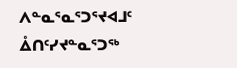ᐱᓐᓇᕐᓇᕐᑐᕐᔪᐊᒧᑦ ᐂᑎᑦᓯᔪᓐᓇᕐᑐᖅ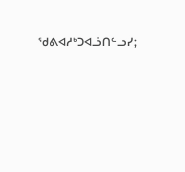ᖁᕕᐊᓱᒃᑐᐊᓘᑎᓪᓗᓯ;